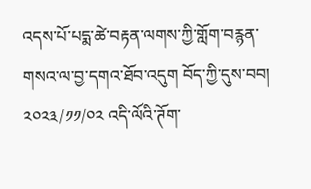འདས་པོ་པདྨ་ཚེ་བརྟན་ལགས་ཀྱི་གློག་བརྙན་གསའ་ལ་བྱ་དགའ་ཐོབ་འདུག བོད་ཀྱི་དུས་བབ། ༢༠༢༣/༡༡/༠༢ འདི་ལོའི་ཊོག་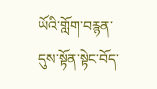ཡོའི་གློག་བརྙན་དུས་སྟོན་སྟེང་བོད་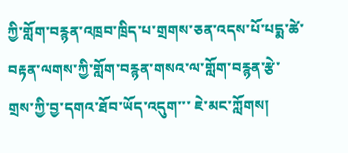ཀྱི་གློག་བརྙན་འཁྲབ་ཁྲིད་པ་གྲགས་ཅན་འདས་པོ་པདྨ་ཚེ་བརྟན་ལགས་ཀྱི་གློག་བརྙན་གསའ་ལ་གློག་བརྙན་རྩེ་གྲས་ཀྱི་བྱ་དགའ་ཐོབ་ཡོད་འདུག་་་ ཇེ་མང་ཀློགས།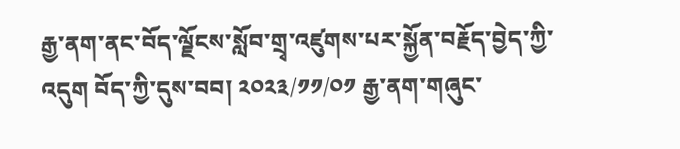རྒྱ་ནག་ནང་བོད་ལྗོངས་སློབ་གྲྭ་འཛུགས་པར་སྐྱོན་བརྗོད་བྱེད་ཀྱི་འདུག བོད་ཀྱི་དུས་བབ། ༢༠༢༣/༡༡/༠༡ རྒྱ་ནག་གཞུང་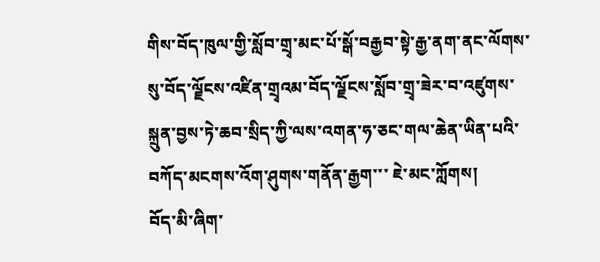གིས་བོད་ཁུལ་གྱི་སློབ་གྲྭ་མང་པོ་སྒོ་བརྒྱབ་སྟེ་རྒྱ་ནག་ནང་ལོགས་སུ་བོད་ལྗོངས་འཛིན་གྲྭའམ་བོད་ལྗོངས་སློབ་གྲྭ་ཟེར་བ་འཛུགས་སྐྲུན་བྱས་ཏེ་ཆབ་སྲིད་ཀྱི་ལས་འགན་ཧ་ཅང་གལ་ཆེན་ཡིན་པའི་བཀོད་མངགས་འོག་ཤུགས་གནོན་རྒྱག་་་ ཇེ་མང་ཀློགས།
བོད་མི་ཞིག་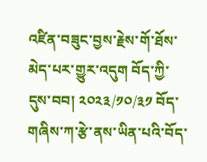འཛིན་བཟུང་བྱས་རྗེས་གོ་ཐོས་མེད་པར་གྱུར་འདུག བོད་ཀྱི་དུས་བབ། ༢༠༢༣/༡༠/༣༡ བོད་གཞིས་ཀ་རྩེ་ནས་ཡིན་པའི་བོད་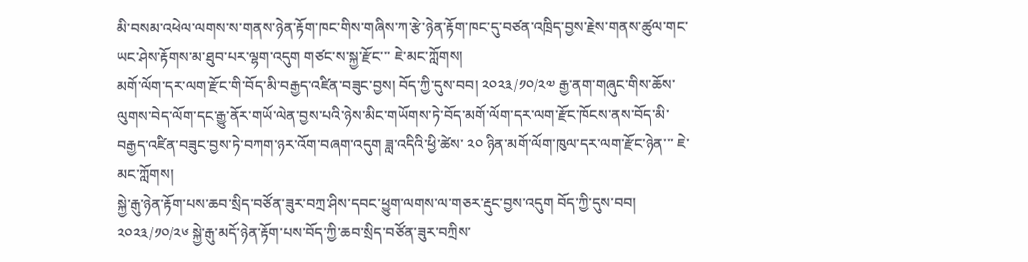མི་བསམ་འཕེལ་ལགས་ས་གནས་ཉེན་རྟོག་ཁང་གིས་གཞིས་ཀ་རྩེ་ཉེན་རྟོག་ཁང་དུ་བཙན་འཁྲིད་བྱས་རྗེས་གནས་ཚུལ་གང་ཡང་ཤེས་རྟོགས་མ་ཐུབ་པར་ལྷག་འདུག གཙང་ས་སྐྱ་རྫོང་་་ ཇེ་མང་ཀློགས།
མགོ་ལོག་དར་ལག་རྫོང་གི་བོད་མི་བརྒྱད་འཛིན་བཟུང་བྱས། བོད་ཀྱི་དུས་བབ། ༢༠༢༣/༡༠/༢༧ རྒྱ་ནག་གཞུང་གིས་ཆོས་ལུགས་བེད་ལོག་དང་རྒྱུ་ནོར་གཡོ་ལེན་བྱས་པའི་ཉེས་མིང་གཡོགས་ཏེ་བོད་མགོ་ལོག་དར་ལག་རྫོང་ཁོངས་ནས་བོད་མི་བརྒྱད་འཛིན་བཟུང་བྱས་ཏེ་བཀག་ཉར་འོག་བཞག་འདུག ཟླ་འདིའི་ཕྱི་ཚེས་ ༢༠ ཉིན་མགོ་ལོག་ཁུལ་དར་ལག་རྫོང་ཉེན་་་ ཇེ་མང་ཀློགས།
སྐྱེ་རྒུ་ཉེན་རྟོག་པས་ཆབ་སྲིད་བཙོན་ཟུར་བཀྲ་ཤིས་དབང་ཕྱུག་ལགས་ལ་གཅར་རྡུང་བྱས་འདུག བོད་ཀྱི་དུས་བབ། ༢༠༢༣/༡༠/༢༦ སྐྱེ་རྒུ་མདོ་ཉེན་རྟོག་པས་བོད་ཀྱི་ཆབ་སྲིད་བཙོན་ཟུར་བཀྲིས་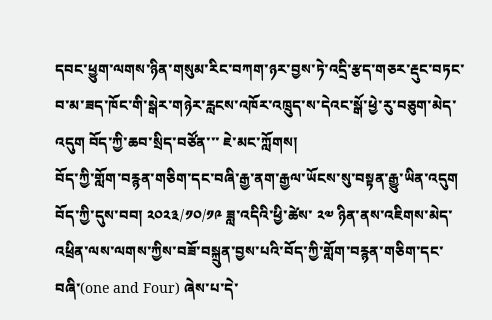དབང་ཕྱུག་ལགས་ཉིན་གསུམ་རིང་བཀག་ཉར་བྱས་ཏེ་འདྲི་རྩད་གཅར་རྡུང་བཏང་བ་མ་ཟད་ཁོང་གི་སྒེར་གཉེར་རླངས་འཁོར་འཁྲུད་ས་དེའང་སྒོ་ཕྱེ་རུ་བཅུག་མེད་འདུག བོད་ཀྱི་ཆབ་སྲིད་བཙོན་་་ ཇེ་མང་ཀློགས།
བོད་ཀྱི་གློག་བརྙན་གཅིག་དང་བཞི་རྒྱ་ནག་རྒྱལ་ཡོངས་སུ་བསྟན་རྒྱུ་ཡིན་འདུག བོད་ཀྱི་དུས་བབ། ༢༠༢༣/༡༠/༡༩ ཟླ་འདིའི་ཕྱི་ཚེས་ ༢༧ ཉིན་ནས་འཇིགས་མེད་འཕྲིན་ལས་ལགས་ཀྱིས་བཟོ་བསྐྲུན་བྱས་པའི་བོད་ཀྱི་གློག་བརྙན་གཅིག་དང་བཞི་(one and Four) ཞེས་པ་དེ་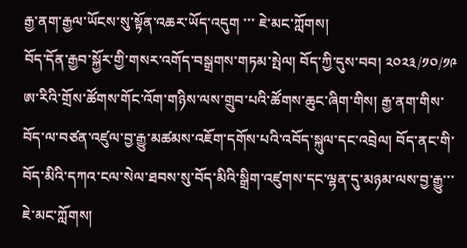རྒྱ་ནག་རྒྱལ་ཡོངས་སུ་སྟོན་འཆར་ཡོད་འདུག ་་་ ཇེ་མང་ཀློགས།
བོད་དོན་རྒྱབ་སྐྱོར་གྱི་གསར་འགོད་བསྒྲགས་གཏམ་སྤེལ། བོད་ཀྱི་དུས་བབ། ༢༠༢༣/༡༠/༡༩ ཨ་རིའི་གྲོས་ཚོགས་གོང་འོག་གཉིས་ལས་གྲུབ་པའི་ཚོགས་ཆུང་ཞིག་གིས། རྒྱ་ནག་གིས་བོད་ལ་བཙན་འཛུལ་བྱ་རྒྱུ་མཚམས་འཇོག་དགོས་པའི་འབོད་སྐུལ་དང་འབྲེལ། བོད་ནང་གི་བོད་མིའི་དཀའ་ངལ་སེལ་ཐབས་སུ་བོད་མིའི་སྒྲིག་འཛུགས་དང་ལྷན་དུ་མཉམ་ལས་བྱ་རྒྱུ་་་ ཇེ་མང་ཀློགས།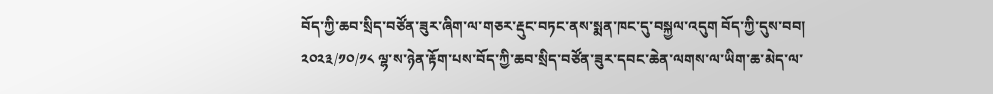བོད་ཀྱི་ཆབ་སྲིད་བཙོན་ཟུར་ཞིག་ལ་གཅར་རྡུང་བཏང་ནས་སྨན་ཁང་དུ་བསྐྱལ་འདུག བོད་ཀྱི་དུས་བབ། ༢༠༢༣/༡༠/༡༨ ལྷ་ས་ཉེན་རྟོག་པས་བོད་ཀྱི་ཆབ་སྲིད་བཙོན་ཟུར་དབང་ཆེན་ལགས་ལ་ཡིག་ཆ་མེད་ལ་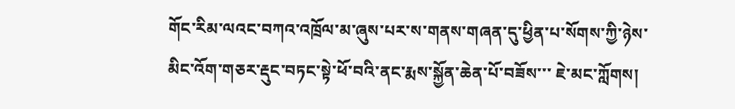གོང་རིམ་ལའང་བཀའ་འཁྲོལ་མ་ཞུས་པར་ས་གནས་གཞན་དུ་ཕྱིན་པ་སོགས་ཀྱི་ཉེས་མིང་འོག་གཅར་རྡུང་བཏང་སྟེ་ཕོ་བའི་ནང་རྨས་སྐྱོན་ཆེན་པོ་བཟོས་་་ ཇེ་མང་ཀློགས།